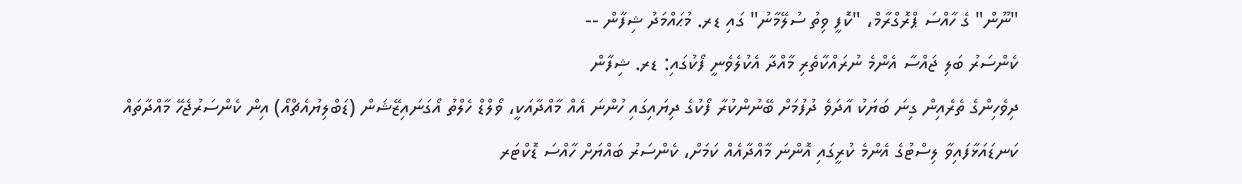"ނޫން" ގެ ހާއްސަ ޕްރޮގްރާމް، "ކޮފީ ވިތު ސުލޭމާނު" ގައި ޑރ. މުޙައްމަދު ޝިފާން --
ކެންސަރު ބަލި ޖައްސާ އެންމެ ނުރައްކާތެރި މާއްދާ އެކުލެވެނީ ފޯކުގައި: ޑރ. ޝިފާން
ދިވެހިންގެ ތެރެއިން ގިނަ ބަޔަކު އާދަވެ ދުފުމަށް ބޭނުންކުރާ ފޯކުގެ ދިޔައިގައި ހުންނަ އެއް މާއްދާއަކީ، ވޯލްޑް ހެލްތު އޯގަނައިޒޭޝަން (ޑަބްލިޔުއެޗްއޯ) އިން ކެންސަރުޖެހޭ މާއްދާތައް ކަނޑައަޅާފައިވާ ލިސްޓުގެ އެންމެ ކުރީގައި އޮންނަ މާއްދާއެއް ކަމަށް، ކެންސަރު ބައްޔަށް ހާއްސަ ޑޮކްޓަރ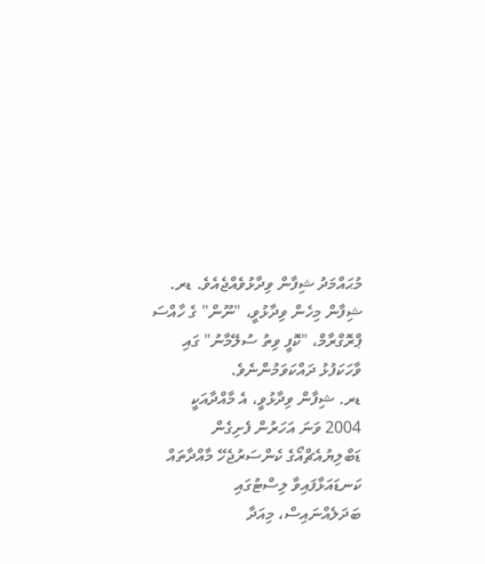މުޙައްމަދު ޝިފާން ވިދާޅުވެއްޖެއެވެ. ޑރ. ޝިފާން މިހެން ވިދާޅުވީ، "ނޫން" ގެ ހާއްސަ ޕްރޮގްރާމް، "ކޮފީ ވިތު ސުލޭމާނު" ގައި ވާހަކަފުޅު ދައްކަވަމުންނެވެ.
ޑރ. ޝިފާން ވިދާޅުވީ، އެ މާއްދާއަކީ 2004 ވަނަ އަހަރުން ފެށިގެން ޑަބްލިޔުއެޗްއޯގެ ކެންސަރުޖެހޭ މާއްދާތައް ކަނޑައަޅާފައިވާ ލިސްޓުގައި ބަދަލެއްނައިސް، މިއަދާ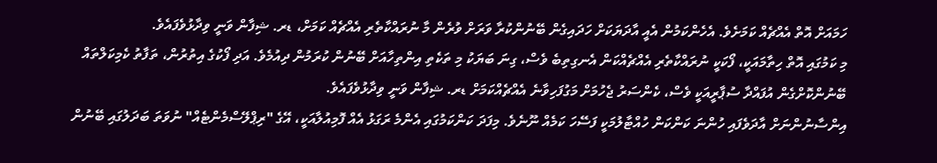ހަމައަށް އޮތް އެއްޗެއް ކަމަށެވެ. އެހެންކަމުން އެއީ އާދަޔަކަށް ހަދައިގެން ބޭނުންކުރާ ވަރަށް ވުރެން މާ ނުރައްކާތެރި އެއްޗެއް ކަމަށް، ޑރ. ޝިފާން ވަނީ ވިދާޅުވެފައެވެ.
މި ކަމުގައި އޮތް ހިތާމައަކީ، ފޯކަކީ ނުރައްކާތެރި އެއްޗެއްކަން އެނގިތިބެ ވެސް، ގިނަ ބަޔަކު މި ތަކެތި އިންތިހާއަށް ބޭނުން ކުރަމުން ދިއުމެވެ. އަދި ފޯކުގެ އިތުރުން، ތަފާތު ކެމިކަލްތައް ބޭނުންކޮށްގެން އުފައްދާ ސުޕާރީއަކީ ވެސް، ކެންސަރު ޖެހުމަށް މަގުފަހިވާނެ އެއްޗެއްކަމަށް ޑރ. ޝިފާން ވަނީ ވިދާޅުވެފައެވެ.
އިންސާނުންނަށް އާދަވެފައި ހުންނަ ކަންކަން ހުއްޓާލުމަކީ ފަސޭހަ ކަމެއް ނޫނެވެ. މިފަދަ ކަންކަމުގައި އެންމެ ރަގަޅު އެއް ފޮމިއުލާއަކީ، އޭގެ "ރިޕްލޭސްމެންޓެއް" ނުވަތަ ބަދަލުގައި ބޭނުން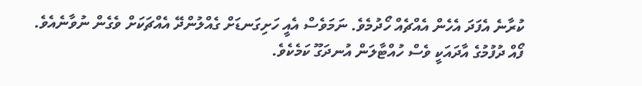ކުރާނެ އެފަދަ އެހެން އެއްޗެއް ހޯދުމެވެ. ނަމަވެސް އެއީ ހަށިގަނޑަށް ގެއްލުންދޭ އެއްޗަކަށް ވެގެން ނުވާނެއެވެ.
ފޯއް ދުފުމުގެ އާދައަކީ ވެސް ހުއްޓާލަން އުނދަގޫ ކަމެކެވެ.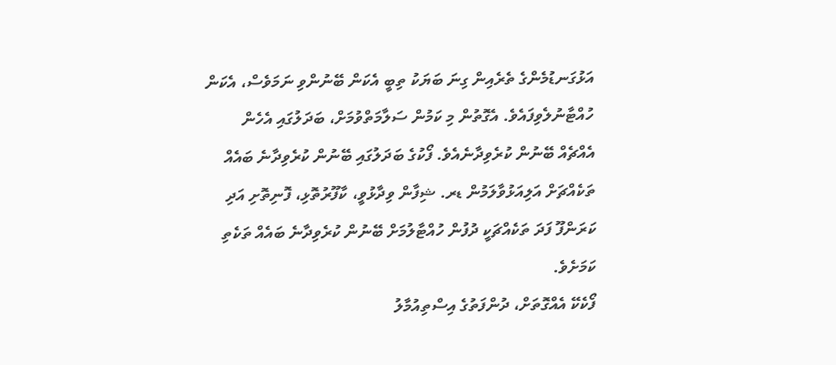އަޅުގަނޑުމެންގެ ތެރެއިން ގިނަ ބަޔަކު ތިބީ އެކަން ބޭނުންވި ނަމަވެސް، އެކަން ހުއްޓާނުލެވިފައެވެ. އެގޮތުން މި ކަމުން ސަލާމަތްވުމަށް، ބަދަލުގައި އެހެން އެއްޗެއް ބޭނުން ކުރެވިދާނެއެވެ. ފޯކުގެ ބަދަލުގައި ބޭނުން ކުރެވިދާނެ ބައެއް ތަކެއްޗަށް އަލިއަޅުވާލަމުން ޑރ. ޝިފާން ވިދާޅުވީ، ކާފޫރުތޮޅި، ފޮނިތޮށި އަދި ކަރަންފޫ ފަދަ ތަކެއްޗަކީ ދުފުން ހުއްޓާލުމަށް ބޭނުން ކުރެވިދާނެ ބައެއް ތަކެތި ކަމަށެވެ.
ފޯކެކޭ އެއްގޮތަށް، ދުންފަތުގެ އިސްތިއުމާލު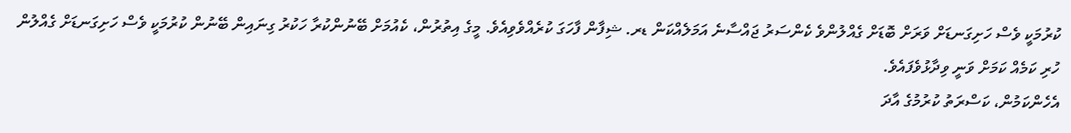ކުރުމަކީ ވެސް ހަށިގަނޑަށް ވަރަށް ބޮޑަށް ގެއްލުންވެ ކެންސަރު ޖައްސާނެ އަމަލެއްކަން ޑރ. ޝިފާން ފާހަގަ ކުރެއްވެވިއެވެ. މީގެ އިތުރުން، ކެއުމަށް ބޭނުންކުރާ ހަކުރު ގިނައިން ބޭނުން ކުރުމަކީ ވެސް ހަށިގަނޑަށް ގެއްލުން ހުރި ކަމެއް ކަމަށް ވަނީ ވިދާޅުވެފައެވެ.
އެހެންކަމުން، ކަސްރަތު ކުރުމުގެ އާދަ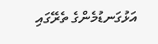އަޅުގަނޑުމެންގެ ތެރޭގައި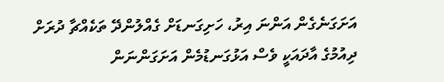އަށަގަނެގެން އަންނަ އިރު، ހަށިގަނޑަށް ގެއްލުންދޭ ތަކެއްޗާ ދުރަށް ދިއުމުގެ އާދައަކީ ވެސް އަޅުގަނޑުމެން އަށަގަންނަން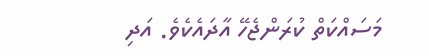މަސައްކަތް ކުރަންޖެހޭ އާދައެކެވެ. އަދި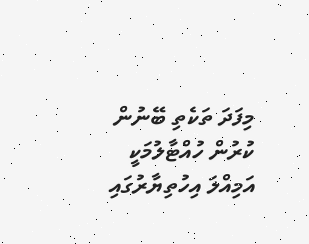މިފަދަ ތަކެތި ބޭނުން ކުރުން ހުއްޓާލުމަކީ އަމިއްލަ އިހުތިޔާރުގައި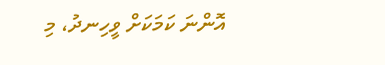އޮންނަ ކަމަކަށް ވީހިނދު، މި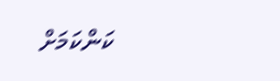ކަންކަމަށް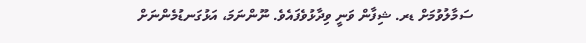ސަމާލުވުމަށް ޑރ. ޝިފާން ވަނީ ވިދާޅުވެފައެވެ. ނޫންނަމަ، އަޅުގަނޑުމެންނަށް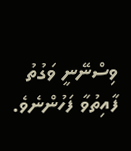ވިސްނޭނީ ވަގުތު ފާއިތުވާ ފަހުންނެވެ.